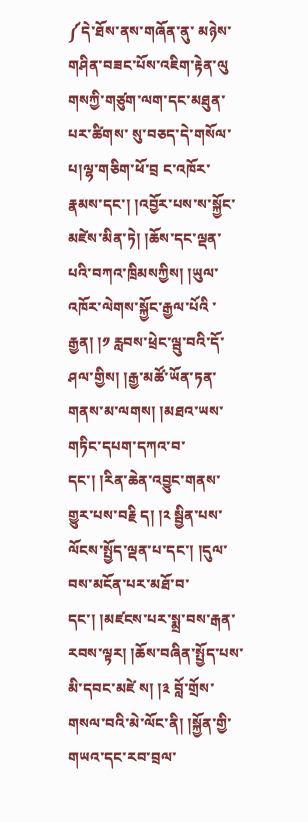༼དེ་ཐོས་ནས་གཞོན་ནུ་ མཉེས་གཤིན་བཟང་པོས་འཇིག་རྟེན་ལུ གསཀྱི་གཙུག་ལག་དང་མཐུན་པར་ཚིགས་ སུ་བཅད་དེ་གསོལ་པ།ལྷ་གཅིག་ཕོ་བྲ ང་འཁོར་རྣམས་དང་། །འབྱོར་པས་ས་སྐྱོང་མཛེས་མིན་ཏེ། །ཆོས་དང་ལྡན་པའི་བཀའ་ཁྲིམསཀྱིས། །ཡུལ་འཁོར་ལེགས་སྐྱོང་རྒྱལ་པོའི ་རྒྱན། །༡ རླབས་ཕྲེང་ལྦུ་བའི་དོ་ཤལ་གྱིས། །རྒྱ་མཚོ་ཡོན་ཏན་གནས་མ་ལགས། །མཐའ་ཡས་གཏིང་དཔག་དཀའ་བ་དང་། །རིན་ཆེན་འབྱུང་གནས་གྱུར་པས་བརྗི ད། །༢ སྦྱིན་པས་ལོངས་སྤྱོད་ལྡན་པ་དང་། །དུལ་བས་མངོན་པར་མཐོ་བ་དང་། །མཛངས་པར་སྨྲ་བས་རྒན་རབས་ལྟར། །ཆོས་བཞིན་སྤྱོད་པས་མི་དབང་མཛེ ས། །༣ བློ་གྲོས་གསལ་བའི་མེ་ལོང་ནི། །སྐྱོན་གྱི་གཡའ་དང་རབ་བྲལ་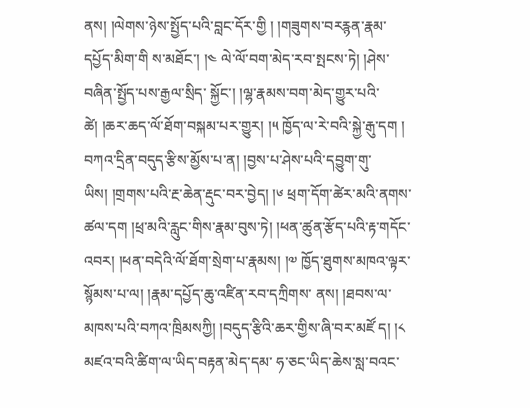ནས། །ལེགས་ཉེས་སྤྱོད་པའི་བླང་དོར་གྱི ། །གཟུགས་བརརྙན་རྣམ་དཔྱོད་མིག་གི ས་མཐོང་། །༤ ལེ་ལོ་བག་མེད་རབ་སྤངས་ཏེ། །ཤེས་བཞིན་སྤྱོད་པས་རྒྱལ་སྲིད་ སྐྱོང་། །ལྷ་རྣམས་བག་མེད་གྱུར་པའི་ཚེ། །ཆར་ཆད་ལོ་ཐོག་བསྐམ་པར་གྱུར། །༥ ཁྱོད་ལ་རེ་བའི་སྐྱེ་རྒུ་དག ། བཀའ་དྲིན་བདུད་རྩིས་མྱོས་པ་ན། །བྱས་པ་ཤེས་པའི་དབྱུག་གུ་ཡིས། །གྲགས་པའི་རྔ་ཆེན་རྡུང་བར་བྱེད། །༦ ཕྲག་དོག་ཚེར་མའི་ནགས་ཚལ་དག །ཕྲ་མའི་རླུང་གིས་རྣམ་བུས་ཏེ། །ཕན་ཚུན་རྩོད་པའི་རྟ་གདོང་འབར། །ཕན་བདེའི་ལོ་ཐོག་སྲེག་པ་རྣམས། །༧ ཁྱོད་ཐུགས་མཁའ་ལྟར་སྙོམས་པ་ལ། །རྣམ་དཔྱོད་ཆུ་འཛིན་རབ་དཀྲིགས་ ནས། །ཐབས་ལ་མཁས་པའི་བཀའ་ཁྲིམསཀྱི། །བདུད་རྩིའི་ཆར་གྱིས་ཞི་བར་མཛོ ད། །༨ མཛའ་བའི་ཚིག་ལ་ཡིད་བརྟན་མེད་དམ་ ཧ་ཅང་ཡིད་ཆེས་སླ་བའང་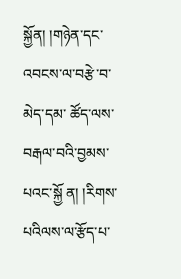སྐྱོན། །གཉེན་དང་འབངས་ལ་བརྩེ་བ་མེད་དམ་ ཚོད་ལས་བརྒལ་བའི་བྱམས་པའང་སྐྱོ ན། །རིགས་པའིལས་ལ་རྩོད་པ་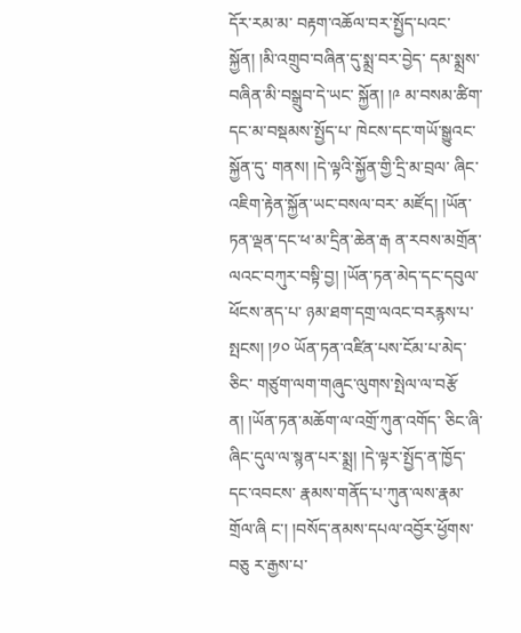དོར་རམ་མ་ བརྟག་འཆོལ་བར་སྤྱོད་པའང་སྐྱོན། །མི་འགྲུབ་བཞིན་དུ་སྨྲ་བར་བྱེད་ དམ་སྨྲས་བཞིན་མི་བསྒྲུབ་དེ་ཡང་ སྐྱོན། །༩ མ་བསམ་ཚིག་དང་མ་བསྡམས་སྤྱོད་པ་ ཁེངས་དང་གཡོ་སྒྱུའང་སྐྱོན་དུ་ གནས། །དེ་ལྟའི་སྐྱོན་གྱི་དྲི་མ་བྲལ་ ཞིང་འཇིག་རྟེན་སྐྱོན་ཡང་བསལ་བར་ མཛོད། །ཡོན་ཏན་ལྡན་དང་ཕ་མ་དྲིན་ཆེན་རྒ ན་རབས་མགྲོན་ལའང་བཀུར་བསྟི་བྱ། །ཡོན་ཏན་མེད་དང་དབུལ་ཕོངས་ནད་པ་ ཉམ་ཐག་དགྲ་ལའང་བརརྙས་པ་སྤངས། །༡༠ ཡོན་ཏན་འཛིན་པས་ངོམ་པ་མེད་ཅིང་ གཙུག་ལག་གཞུང་ལུགས་སྤེལ་ལ་བརྩོ ན། །ཡོན་ཏན་མཆོག་ལ་འགྲོ་ཀུན་འགོད་ ཅིང་ཞི་ཞིང་དུལ་ལ་སྙན་པར་སྨྲ། །དེ་ལྟར་སྤྱོད་ན་ཁྱོད་དང་འབངས་ རྣམས་གནོད་པ་ཀུན་ལས་རྣམ་གྲོལ་ཞི ང་། །བསོད་ནམས་དཔལ་འབྱོར་ཕྱོགས་བཅུ ར་རྒྱས་པ་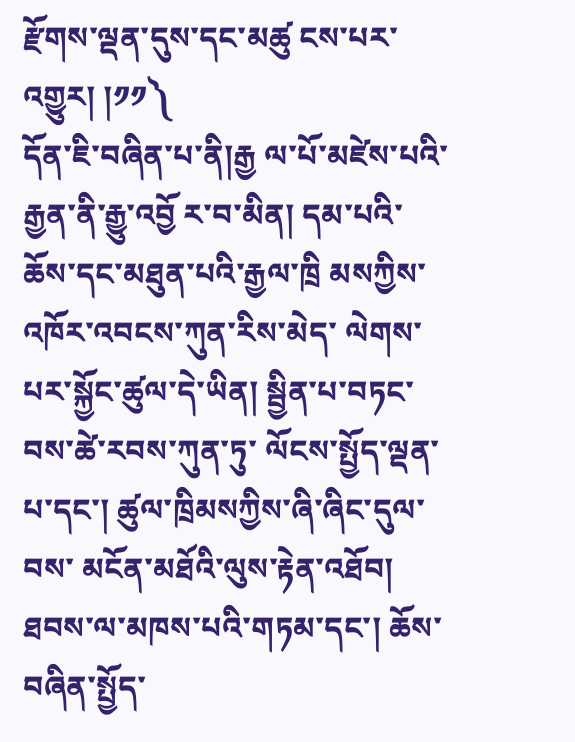རྫོགས་ལྡན་དུས་དང་མཚུ ངས་པར་འགྱུར། །༡༡༽
དོན་ཇི་བཞིན་པ་ནི།རྒྱ ལ་པོ་མཛེས་པའི་རྒྱན་ནི་རྒྱུ་འབྱོ ར་བ་མིན། དམ་པའི་ཆོས་དང་མཐུན་པའི་རྒྱལ་ཁྲི མསཀྱིས་འཁོར་འབངས་ཀུན་རིས་མེད་ ལེགས་པར་སྐྱོང་ཚུལ་དེ་ཡིན། སྦྱིན་པ་བཏང་བས་ཚེ་རབས་ཀུན་ཏུ་ ལོངས་སྤྱོད་ལྡན་པ་དང་། ཚུལ་ཁྲིམསཀྱིས་ཞི་ཞིང་དུལ་བས་ མངོན་མཐོའི་ལུས་རྟེན་འཐོབ། ཐབས་ལ་མཁས་པའི་གཏམ་དང་། ཆོས་བཞིན་སྤྱོད་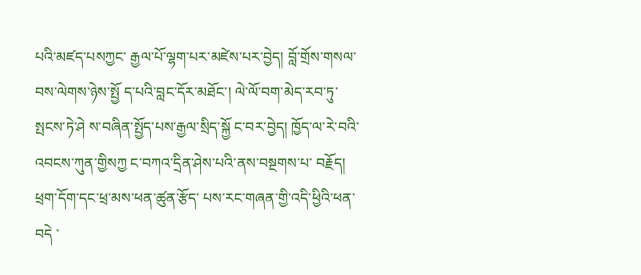པའི་མཛད་པསཀྱང་ རྒྱལ་པོ་ལྷག་པར་མཛེས་པར་བྱེད། བློ་གྲོས་གསལ་བས་ལེགས་ཉེས་སྤྱོ ད་པའི་བླང་དོར་མཐོང་། ལེ་ལོ་བག་མེད་རབ་ཏུ་སྤངས་ཏེ་ཤེ ས་བཞིན་སྤྱོད་པས་རྒྱལ་སྲིད་སྐྱོ ང་བར་བྱེད། ཁྱོད་ལ་རེ་བའི་འབངས་ཀུན་གྱིསཀྱ ང་བཀའ་དྲིན་ཤེས་པའི་ནས་བསྔགས་པ་ བརྗོད། ཕྲག་དོག་དང་ཕྲ་མས་ཕན་ཚུན་རྩོད་ པས་རང་གཞན་གྱི་འདི་ཕྱིའི་ཕན་བདེ ་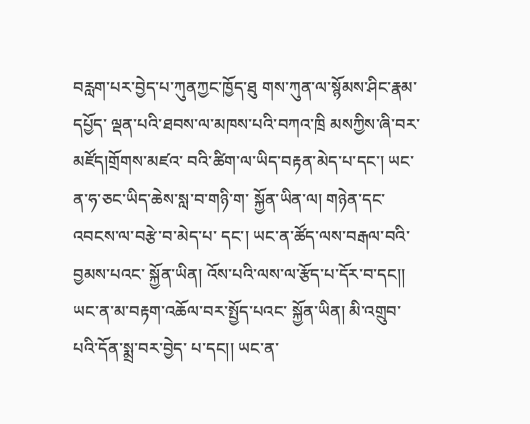བརླག་པར་བྱེད་པ་ཀུནཀྱང་ཁྱོད་ཐུ གས་ཀུན་ལ་སྙོམས་ཤིང་རྣམ་དཔྱོད་ ལྡན་པའི་ཐབས་ལ་མཁས་པའི་བཀའ་ཁྲི མསཀྱིས་ཞི་བར་མཛོད།གྲོགས་མཛའ་ བའི་ཚིག་ལ་ཡིད་བརྟན་མེད་པ་དང་། ཡང་ན་ཧ་ཅང་ཡིད་ཆེས་སླ་བ་གཉི་ག་ སྐྱོན་ཡིན་ལ། གཉེན་དང་འབངས་ལ་བརྩེ་བ་མེད་པ་ དང་། ཡང་ན་ཚོད་ལས་བརྒལ་བའི་བྱམས་པའང་ སྐྱོན་ཡིན། འོས་པའི་ལས་ལ་རྩོད་པ་དོར་བ་དང།། ཡང་ན་མ་བརྟག་འཆོལ་བར་སྤྱོད་པའང་ སྐྱོན་ཡིན། མི་འགྲུབ་པའི་དོན་སྨྲ་བར་བྱེད་ པ་དང།། ཡང་ན་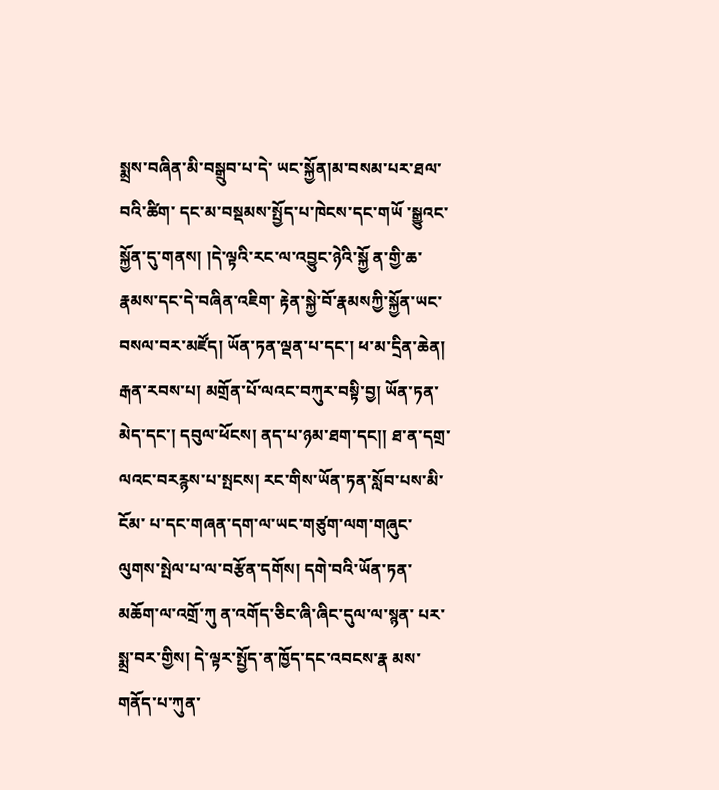སྨྲས་བཞིན་མི་བསྒྲུབ་པ་དེ་ ཡང་སྐྱོན།མ་བསམ་པར་ཐལ་བའི་ཚིག་ དང་མ་བསྡམས་སྤྱོད་པ་ཁེངས་དང་གཡོ ་སྒྱུའང་སྐྱོན་དུ་གནས། །དེ་ལྟའི་རང་ལ་འབྱུང་ཉེའི་སྐྱོ ན་གྱི་ཆ་རྣམས་དང་དེ་བཞིན་འཇིག་ རྟེན་སྐྱེ་བོ་རྣམསཀྱི་སྐྱོན་ཡང་ བསལ་བར་མཛོད། ཡོན་ཏན་ལྡན་པ་དང་། ཕ་མ་དྲིན་ཆེན། རྒན་རབས་པ། མགྲོན་པོ་ལའང་བཀུར་བསྟི་བྱ། ཡོན་ཏན་མེད་དང་། དབུལ་ཕོངས། ནད་པ་ཉམ་ཐག་དང།། ཐ་ན་དགྲ་ལའང་བརརྙས་པ་སྤངས། རང་གིས་ཡོན་ཏན་སློབ་པས་མི་ངོམ་ པ་དང་གཞན་དག་ལ་ཡང་གཙུག་ལག་གཞུང་ ལུགས་སྤེལ་པ་ལ་བརྩོན་དགོས། དགེ་བའི་ཡོན་ཏན་མཆོག་ལ་འགྲོ་ཀུ ན་འགོད་ཅིང་ཞི་ཞིང་དུལ་ལ་སྙན་ པར་སྨྲ་བར་གྱིས། དེ་ལྟར་སྤྱོད་ན་ཁྱོད་དང་འབངས་རྣ མས་གནོད་པ་ཀུན་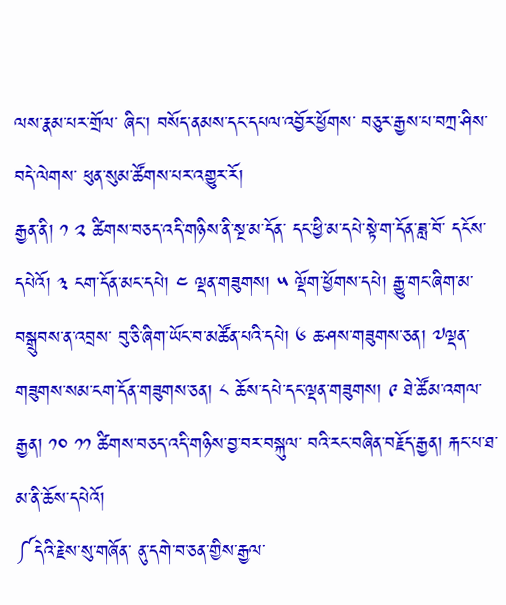ལས་རྣམ་པར་གྲོལ་ ཞིང་། བསོད་ནམས་དང་དཔལ་འབྱོར་ཕྱོགས་ བཅུར་རྒྱས་པ་བཀྲ་ཤིས་བདེ་ལེགས་ ཕུན་སུམ་ཚོགས་པར་འགྱུར་རོ།
རྒྱན་ནི། ༡ ༢ ཚིགས་བཅད་འདི་གཉིས་ནི་སྔ་མ་དོན་ དང་ཕྱི་མ་དཔེ་སྟེ་ག་དོན་ཟླ་བོ་ དངོས་དཔེའོ། ༣ ངག་དོན་མང་དཔེ། ༤ ལྡན་གཟུགས། ༥ ལྡོག་ཕྱོགས་དཔེ། རྒྱུ་གང་ཞིག་མ་བསྒྲུབས་ན་འབྲས་ བུ་ཅི་ཞིག་ཡོང་བ་མཚོན་པའི་དཔེ། ༦ ཆ་ཤས་གཟུགས་ཅན། ༧ལྡན་གཟུགས་སམ་ངག་དོན་གཟུགས་ཅན། ༨ ཆོས་དཔེ་དང་ལྡན་གཟུགས། ༩ ཐེ་ཚོམ་འགལ་རྒྱན། ༡༠ ༡༡ ཚིགས་བཅད་འདི་གཉིས་བྱ་བར་བསྐུལ་ བའི་རང་བཞིན་བརྗོད་རྒྱན། རྐང་པ་ཐ་མ་ནི་ཆོས་དཔེའོ།
༼དེའི་རྗེས་སུ་གཞོན་ ནུ་དགེ་བ་ཅན་གྱིས་རྒྱལ་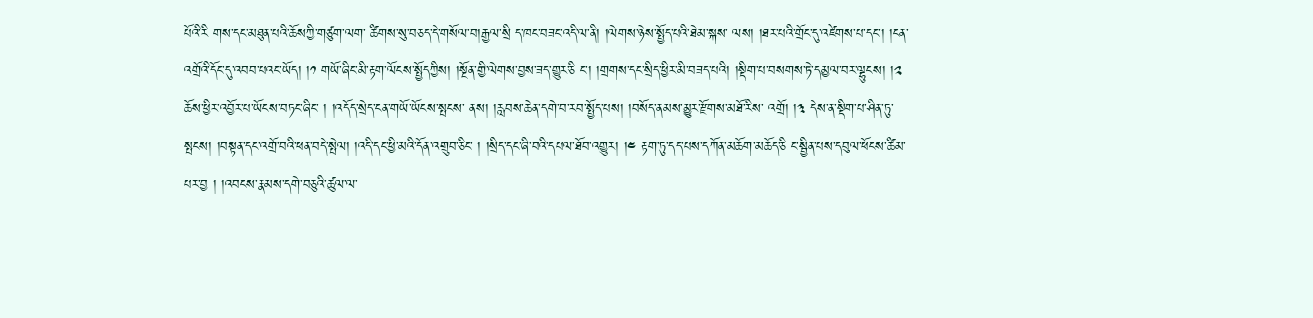པོའི་རི གས་དང་མཐུན་པའི་ཆོསཀྱི་གཙུག་ལག་ ཚིགས་སུ་བཅད་དེ་གསོལ་བ།རྒྱལ་སྲི ད་ཁང་བཟང་འདི་ལ་ནི། །ལེགས་ཉེས་སྤྱོད་པའི་ཐེམ་སྐས་ ལས། །ཐར་པའི་གྲོང་དུ་འཛེགས་པ་དང་། །ངན་འགྲོའི་དོང་དུ་འབབ་པའང་ཡོད། །༡ གཡོ་ཞིང་མི་རྟག་ལོངས་སྤྱོདཀྱིས། །སྔོན་གྱི་ལེགས་བྱས་ཟད་གྱུར་ཅི ང་། །གྲགས་དང་སྲིད་ཕྱིར་མི་བཟད་པའི། །སྡིག་པ་བསགས་ཏེ་དམྱལ་བར་ལྷུངས། །༢ ཆོས་ཕྱིར་འབྱོར་པ་ཡོངས་བཏང་ཞིང་ ། །འདོད་སྲེད་ངན་གཡོ་ཡོངས་སྤངས་ ནས། །རླབས་ཆེན་དགེ་བ་རབ་སྤྱོད་པས། །བསོད་ནམས་མྱུར་རྫོགས་མཐོ་རིས་ འགྲོ། །༣ དེས་ན་སྡིག་པ་ཤིན་ཏུ་སྤངས། །བསྟན་དང་འགྲོ་བའི་ཕན་བདེ་སྤེལ། །འདི་དང་ཕྱི་མའི་དོན་འགྲུབ་ཅིང་ ། །སྲིད་དང་ཞི་བའི་དཔལ་ཐོབ་འགྱུར། །༤ རྟག་ཏུ་དད་པས་དཀོན་མཆོག་མཆོད་ཅི ང་སྦྱིན་པས་དབུལ་ཕོངས་ཚིམ་པར་བྱ ། །འབངས་རྣམས་དགེ་བཅུའི་ཚུལ་ལ་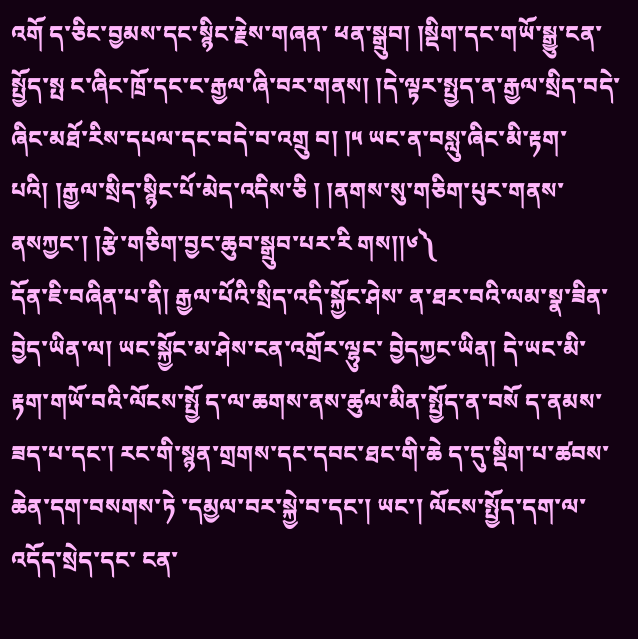འགོ ད་ཅིང་བྱམས་དང་སྙིང་རྗེས་གཞན་ ཕན་སྒྲུབ། །སྡིག་དང་གཡོ་སྒྱུ་ངན་སྤྱོད་སྤ ང་ཞིང་ཁྲོ་དང་ང་རྒྱལ་ཞི་བར་གནས། །དེ་ལྟར་སྤྱད་ན་རྒྱལ་སྲིད་བདེ་ ཞིང་མཐོ་རིས་དཔལ་དང་བདེ་བ་འགྲུ བ། །༥ ཡང་ན་བསླུ་ཞིང་མི་རྟག་པའི། །རྒྱལ་སྲིད་སྙིང་པོ་མེད་འདིས་ཅི ། །ནགས་སུ་གཅིག་པུར་གནས་ནསཀྱང་། །རྩེ་གཅིག་བྱང་ཆུབ་སྒྲུབ་པར་རི གས།།༦༽
དོན་ཇི་བཞིན་པ་ནི། རྒྱལ་པོའི་སྲིད་འདི་སྐྱོང་ཤེས་ ན་ཐར་བའི་ལམ་སྣ་ཟིན་བྱེད་ཡིན་ལ། ཡང་སྐྱོང་མ་ཤེས་ངན་འགྲོར་ལྷུང་ བྱེདཀྱང་ཡིན། དེ་ཡང་མི་རྟག་གཡོ་བའི་ལོངས་སྤྱོ ད་ལ་ཆགས་ནས་ཚུལ་མིན་སྤྱོད་ན་བསོ ད་ནམས་ཟད་པ་དང་། རང་གི་སྙན་གྲགས་དང་དབང་ཐང་གི་ཆེ ད་དུ་སྡིག་པ་ཚབས་ཆེན་དག་བསགས་ཏེ ་དམྱལ་བར་སྐྱེ་བ་དང་། ཡང་། ལོངས་སྤྱོད་དག་ལ་འདོད་སྲེད་དང་ ངན་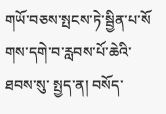གཡོ་བཅས་སྤངས་ཏེ་སྦྱིན་པ་སོ གས་དགེ་བ་རླབས་པོ་ཆེའི་ཐབས་སུ་ སྤྱད་ན། བསོད་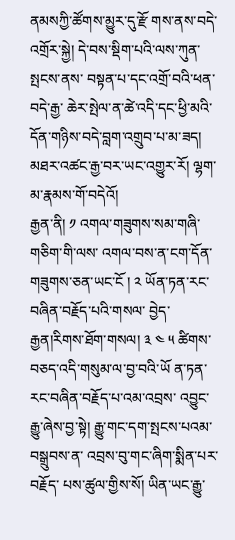ནམསཀྱི་ཚོགས་མྱུར་དུ་རྫོ གས་ནས་བདེ་འགྲོར་སྐྱེ། དེ་བས་སྡིག་པའི་ལས་ཀུན་སྤངས་ནས་ བསྟན་པ་དང་འགྲོ་བའི་ཕན་བདེ་རྒྱ་ ཆེར་སྤེལ་ན་ཚེ་འདི་དང་ཕྱི་མའི་ དོན་གཉིས་བདེ་བླག་འགྲུབ་པ་མ་ཟད། མཐར་འཚང་རྒྱ་བར་ཡང་འགྱུར་རོ། ལྷག་མ་རྣམས་གོ་བདེའོ།
རྒྱན་ནི། ༡ འགལ་གཟུགས་སམ་གཞི་གཅིག་གི་ལས་ འགལ་བས་ན་ངག་དོན་གཟུགས་ཅན་ཡང་ངོ ། ༢ ཡོན་ཏན་རང་བཞིན་བརྗོད་པའི་གསལ་ བྱེད་རྒྱན།རིགས་ཐོག་གསལ། ༣ ༤ ༥ ཚིགས་བཅད་འདི་གསུམ་ལ་བྱ་བའི་ཡོ ན་ཏན་རང་བཞིན་བརྗོད་པ་འམ་འབྲས་ འབྱུང་རྒྱུ་ཞེས་བྱ་སྟེ། རྒྱུ་གང་དག་སྤངས་པའམ་བསྒྲུབས་ན་ འབྲས་བུ་གང་ཞིག་སྨིན་པར་བརྗོད་ པས་ཚུལ་གྱིས་སོ། ཡིན་ཡང་རྒྱུ་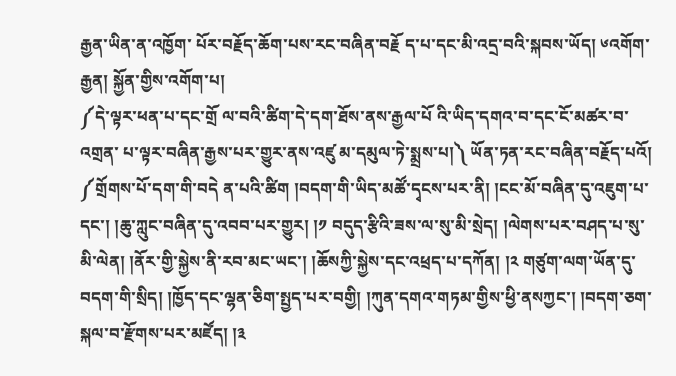རྒྱན་ཡིན་ན་འཁྱོག་ པོར་བརྗོད་ཆོག་པས་རང་བཞིན་བརྗོ ད་པ་དང་མི་འདྲ་བའི་སྐབས་ཡོད། ༦འགོག་རྒྱན། སྐྱོན་གྱིས་འགོག་པ།
༼དེ་ལྟར་ཕན་པ་དང་གྲོ ལ་བའི་ཚིག་དེ་དག་ཐོས་ནས་རྒྱལ་པོ འི་ཡིད་དགའ་བ་དང་ངོ་མཚར་བ་འགྲན་ པ་ལྟར་བཞིན་རྒྱས་པར་གྱུར་ནས་འཛུ མ་དམུལ་ཏེ་སྨྲས་པ།༽ ཡོན་ཏན་རང་བཞིན་བརྗོད་པའོ།
༼གྲོགས་པོ་དག་གི་བདེ ན་པའི་ཚིག །བདག་གི་ཡིད་མཚོ་དྭངས་པར་ནི། །ངང་མོ་བཞིན་དུ་འཇུག་པ་དང་། །ཆུ་ཀླུང་བཞིན་དུ་འབབ་པར་གྱུར། །༡ བདུད་རྩིའི་ཟས་ལ་སུ་མི་སྲེད། །ལེགས་པར་བཤད་པ་སུ་མི་ལེན། །ནོར་གྱི་སྐྱེས་ནི་རབ་མང་ཡང་། །ཆོསཀྱི་སྐྱེས་དང་འཕྲད་པ་དཀོན། །༢ གཙུག་ལག་ཡོན་དུ་བདག་གི་སྲིད། །ཁྱོད་དང་ལྷན་ཅིག་སྤྱད་པར་བགྱི། །ཀུན་དགའ་གཏམ་གྱིས་ཕྱི་ནསཀྱང་། །བདག་ཅག་སྐལ་བ་རྫོགས་པར་མཛོད། །༣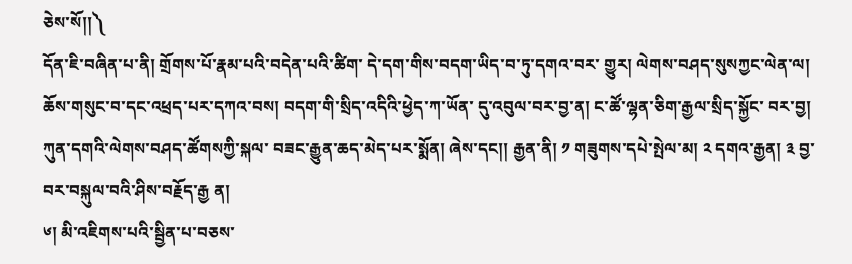ཅེས་སོ།།༽
དོན་ཇི་བཞིན་པ་ནི། གྲོགས་པོ་རྣམ་པའི་བདེན་པའི་ཚིག་ དེ་དག་གིས་བདག་ཡིད་བ་ཏུ་དགའ་བར་ གྱུར། ལེགས་བཤད་སུསཀྱང་ལེན་ལ། ཆོས་གསུང་བ་དང་འཕྲད་པར་དཀའ་བས། བདག་གི་སྲིད་འདིའི་ཕྱེད་ཀ་ཡོན་ དུ་འབུལ་བར་བྱ་ན། ང་ཚོ་ལྷན་ཅིག་རྒྱལ་སྲིད་སྐྱོང་ བར་བྱ། ཀུན་དགའི་ལེགས་བཤད་ཚོགསཀྱི་སྐལ་ བཟང་རྒྱུན་ཆད་མེད་པར་སྨོན། ཞེས་དང།། རྒྱན་ནི། ༡ གཟུགས་དཔེ་སྤེལ་མ། ༢ དགའ་རྒྱན། ༣ བྱ་བར་བསྐུལ་བའི་ཤིས་བརྗོད་རྒྱ ན།
༦། མི་འཇིགས་པའི་སྦྱིན་པ་བཅས་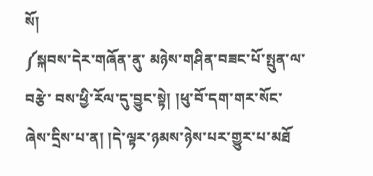སོ།
༼སྐབས་དེར་གཞོན་ནུ་ མཉེས་གཤིན་བཟང་པོ་སྤུན་ལ་བརྩེ་ བས་ཕྱི་རོལ་དུ་བྱུང་སྟེ། །ཕུ་བོ་དག་གར་སོང་ཞེས་དྲིས་པ་ན། །དེ་ལྟར་ཉམས་ཉེས་པར་གྱུར་པ་མཐོ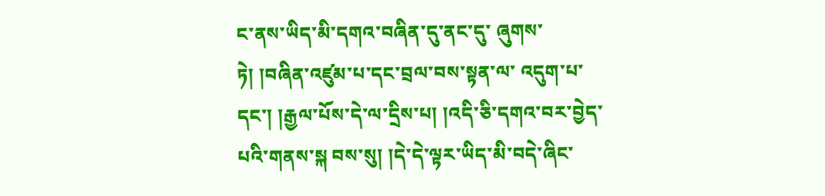ང་ནས་ཡིད་མི་དགའ་བཞིན་དུ་ནང་དུ་ ཞུགས་ཏེ། །བཞིན་འཛུམ་པ་དང་བྲལ་བས་སྟན་ལ་ འདུག་པ་དང་། །རྒྱལ་པོས་དེ་ལ་དྲིས་པ། །འདི་ཅི་དགའ་བར་བྱེད་པའི་གནས་སྐ བས་སུ། །དེ་དེ་ལྟར་ཡིད་མི་བདེ་ཞིང་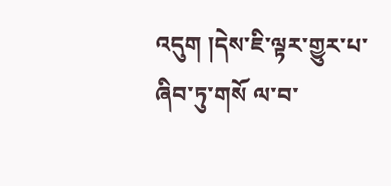འདུག །དེས་ཇི་ལྟར་གྱུར་པ་ཞིབ་ཏུ་གསོ ལ་བ་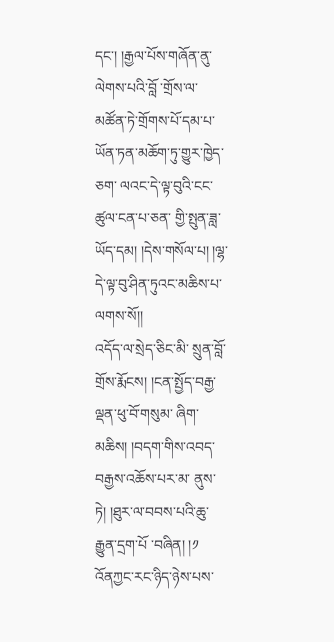དང་། །རྒྱལ་པོས་གཞོན་ནུ་ལེགས་པའི་བློ ་གྲོས་ལ་མཚོན་ཏེ་གྲོགས་པོ་དམ་པ་ ཡོན་ཏན་མཆོག་ཏུ་གྱུར་ཁྱེད་ཅག་ ལའང་དེ་ལྟ་བུའི་ངང་ཚུལ་ངན་པ་ཅན་ གྱི་སྤུན་ཟླ་ཡོད་དམ། །དེས་གསོལ་པ། །ལྷ་དེ་ལྟ་བུ་ཤིན་ཏུའང་མཆིས་པ་ ལགས་སོ།།
འདོད་ལ་སྲེད་ཅིང་མི་ སྲུན་བློ་གྲོས་རྨོངས། །ངན་སྤྱོད་བརྒྱ་ལྡན་ཕུ་བོ་གསུམ་ ཞིག་མཆིས། །བདག་གིས་འབད་བརྒྱས་འཆོས་པར་མ་ ནུས་ཏེ། །ཐུར་ལ་བབས་པའི་ཆུ་རྒྱུན་དྲག་པོ ་བཞིན། །༡ འོནཀྱང་རང་ཉིད་ཉེས་པས་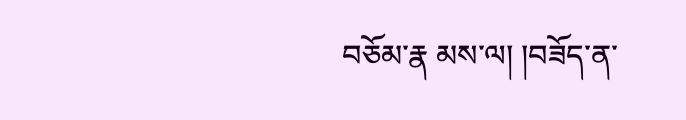བཅོམ་རྣ མས་ལ། །བཟོད་ན་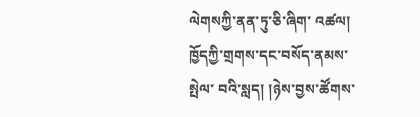ལེགསཀྱི་ནན་ཏུ་ཅི་ཞིག་ འཚལ། ཁྱོདཀྱི་གྲགས་དང་བསོད་ནམས་སྤེལ་ བའི་སླད། །ཉེས་བྱས་ཚོགས་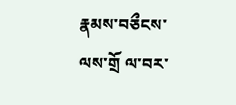རྣམས་བཅྀངས་ལས་གྲོ ལ་བར་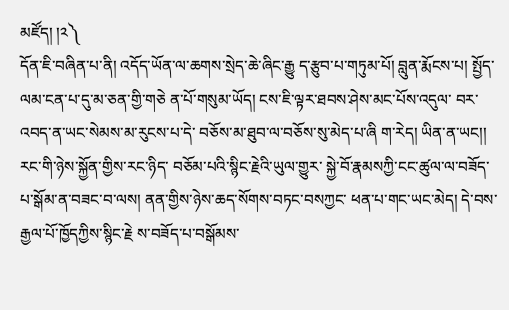མཛོད། །༢༽
དོན་ཇི་བཞིན་པ་ནི། འདོད་ཡོན་ལ་ཆགས་སྲེད་ཆེ་ཞིང་རྒྱུ ད་རྩུབ་པ་གཏུམ་པོ། བླུན་རྨོངས་པ། སྤྱོད་ལམ་ངན་པ་དུ་མ་ཅན་གྱི་གཅེ ན་པོ་གསུམ་ཡོད། ངས་ཇི་ལྟར་ཐབས་ཤེས་མང་པོས་འདུལ་ བར་འབད་ན་ཡང་སེམས་མ་རུངས་པ་དེ་ བཅོས་མ་ཐུབ་ལ་བཅོས་སུ་མེད་པ་ཞི ག་རེད། ཡིན་ན་ཡང།། རང་གི་ཉེས་སྐྱོན་གྱིས་རང་ཉིད་ བཅོམ་པའི་སྙིང་རྗེའི་ཡུལ་གྱུར་ སྐྱེ་བོ་རྣམསཀྱི་ངང་ཚུལ་ལ་བཟོད་ པ་སྒོམ་ན་བཟང་བ་ལས། ནན་གྱིས་ཉེས་ཆད་སོགས་བཏང་བསཀྱང་ ཕན་པ་གང་ཡང་མེད། དེ་བས་རྒྱལ་པོ་ཁྱོདཀྱིས་སྙིང་རྗེ ས་བཟོད་པ་བསྒོམས་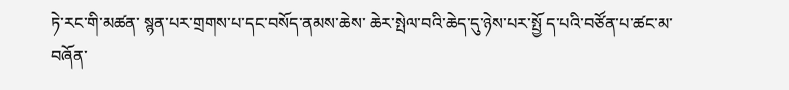ཏེ་རང་གི་མཚན་ སྙན་པར་གྲགས་པ་དང་བསོད་ནམས་ཆེས་ ཆེར་སྤེལ་བའི་ཆེད་དུ་ཉེས་པར་སྤྱོ ད་པའི་བཙོན་པ་ཚང་མ་བཞོན་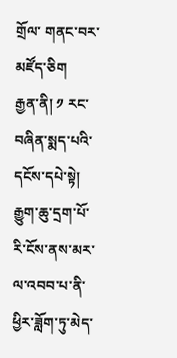གྲོལ་ གནང་བར་མཛོད་ཅིག
རྒྱན་ནི། ༡ རང་བཞིན་སྨད་པའི་དངོས་དཔེ་སྟེ། རྒྱུག་ཆུ་དྲག་པོ་རི་ངོས་ནས་མར་ ལ་འབབ་པ་ནི་ཕྱིར་ཟློག་ཏུ་མེད་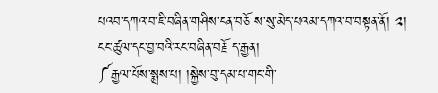པའབ་དཀའ་བ་ཇི་བཞིན་གཤིས་ངན་བཅོ ས་སུ་མེད་པའམ་དཀའ་བ་བསྟན་ནོ། ༢། ངང་ཚུལ་དང་བྱ་བའི་རང་བཞིན་བརྗོ ད་རྒྱན།
༼རྒྱལ་པོས་སྨྲས་པ། །སྐྱེས་བུ་དམ་པ་གང་གི་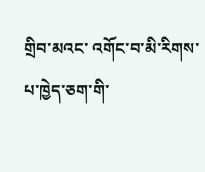གྲིབ་མའང་ འགོང་བ་མི་རིགས་པ་ཁྱེད་ཅག་གི་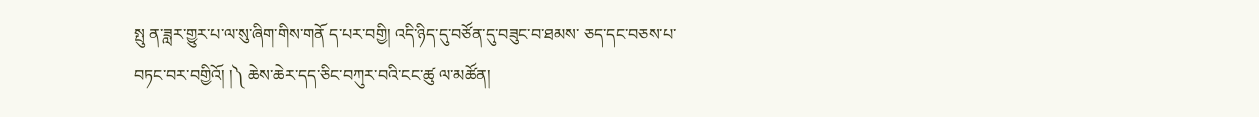སྤུ ན་ཟླར་གྱུར་པ་ལ་སུ་ཞིག་གིས་གནོ ད་པར་བགྱི། འདི་ཉིད་དུ་བཙོན་དུ་བཟུང་བ་ཐམས་ ཅད་དང་བཅས་པ་བཏང་བར་བགྱིའོ། །༽ ཆེས་ཆེར་དད་ཅིང་བཀུར་བའི་ངང་ཚུ ལ་མཚོན།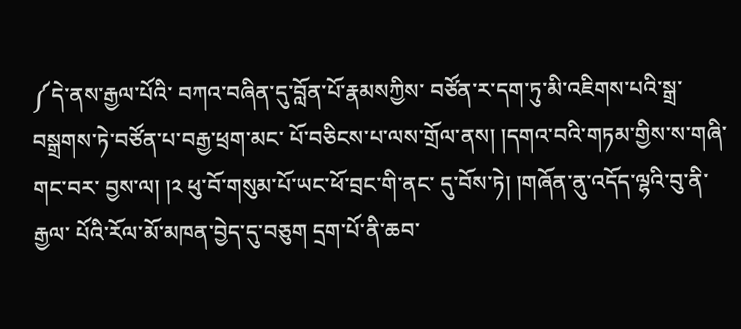༼དེ་ནས་རྒྱལ་པོའི་ བཀའ་བཞིན་དུ་བློན་པོ་རྣམསཀྱིས་ བཙོན་ར་དག་ཏུ་མི་འཇིགས་པའི་སྒྲ་ བསྒྲགས་ཏེ་བཙོན་པ་བརྒྱ་ཕྲག་མང་ པོ་བཅིངས་པ་ལས་གྲོལ་ནས། །དགའ་བའི་གཏམ་གྱིས་ས་གཞི་གང་བར་ བྱས་ལ། །༢ ཕུ་བོ་གསུམ་པོ་ཡང་ཕོ་བྲང་གི་ནང་ དུ་བོས་ཏེ། །གཞོན་ནུ་འདོད་ལྷའི་བུ་ནི་རྒྱལ་ པོའི་རོལ་མོ་མཁན་བྱེད་དུ་བཅུག དྲག་པོ་ནི་ཆབ་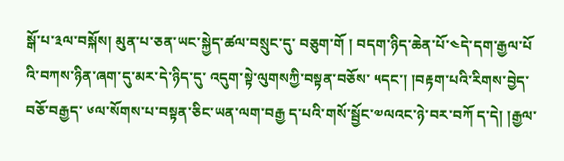སྒོ་པ་༣ལ་བསྐོས། མུན་པ་ཅན་ཡང་སྐྱེད་ཚལ་བསྲུང་དུ་ བཅུག་གོ ། བདག་ཉིད་ཆེན་པོ་༤དེ་དག་རྒྱལ་པོ འི་བཀས་ཉིན་ཞག་དུ་མར་དེ་ཉིད་དུ་ འདུག་སྟེ་ལུགསཀྱི་བསྟན་བཅོས་ ༥དང་། །བརྟག་པའི་རིགས་བྱེད་བཅོ་བརྒྱད་ ༦ལ་སོགས་པ་བསྟན་ཅིང་ཡན་ལག་བརྒྱ ད་པའི་གསོ་སྦྱོང་༧ལའང་ཉེ་བར་བཀོ ད་དེ། །རྒྱལ་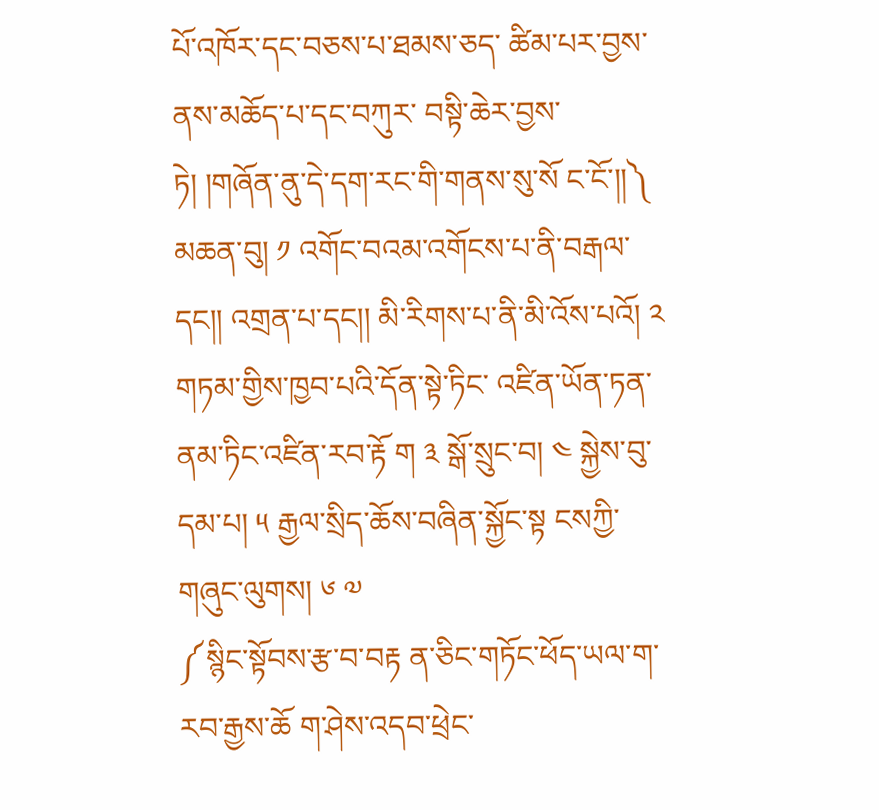པོ་འཁོར་དང་བཅས་པ་ཐམས་ཅད་ ཚིམ་པར་བྱས་ནས་མཆོད་པ་དང་བཀུར་ བསྟི་ཆེར་བྱས་ཏེ། །གཞོན་ནུ་དེ་དག་རང་གི་གནས་སུ་སོ ང་ངོ་།།༽
མཆན་བུ། ༡ འགོང་བའམ་འགོངས་པ་ནི་བརྒལ་དང།། འགྲན་པ་དང།། མི་རིགས་པ་ནི་མི་འོས་པའོ། ༢ གཏམ་གྱིས་ཁྱབ་པའི་དོན་སྟེ་ཏིང་ འཛིན་ཡོན་ཏན་ནམ་ཏིང་འཛིན་རབ་རྟོ ག ༣ སྒོ་སྲུང་བ། ༤ སྐྱེས་བུ་དམ་པ། ༥ རྒྱལ་སྲིད་ཆོས་བཞིན་སྐྱོང་སྟ ངསཀྱི་གཞུང་ལུགས། ༦ ༧
༼སྙིང་སྟོབས་རྩ་བ་བརྟ ན་ཅིང་གཏོང་ཕོད་ཡལ་ག་རབ་རྒྱས་ཆོ ག་ཤེས་འདབ་ཕྲེང་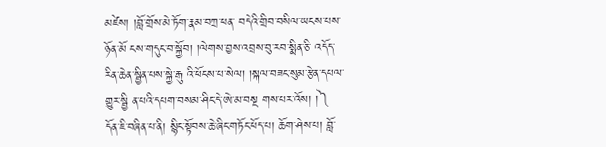མཛེས། །བློ་གྲོས་མེ་ཏོག་རྣམ་བཀྲ་ཕན་ བདེའི་གྲིབ་བསིལ་ཡངས་པས་ཉོན་མོ ངས་གདུང་བ་སྐྱོབ། །ལེགས་བྱས་འབྲས་བུ་རབ་སྨིན་ཅི་ འདོད་རིན་ཆེན་སྦྱིན་པས་སྐྱེ་རྒུ འི་ཕོངས་པ་སེལ། །སྐལ་བཟང་སུམ་རྩེན་དཔལ་གྱུར་སྦྱི ན་པའི་དཔག་བསམ་ཤིང་དེ་ཨེ་མ་བསྔ གས་པར་འོས། །༽
དོན་ཇི་བཞིན་པ་ནི། སྙིང་སྟོབས་ཆེ་ཞིང་གཏོང་ཕོད་པ། ཆོག་ཤེས་པ། བློ་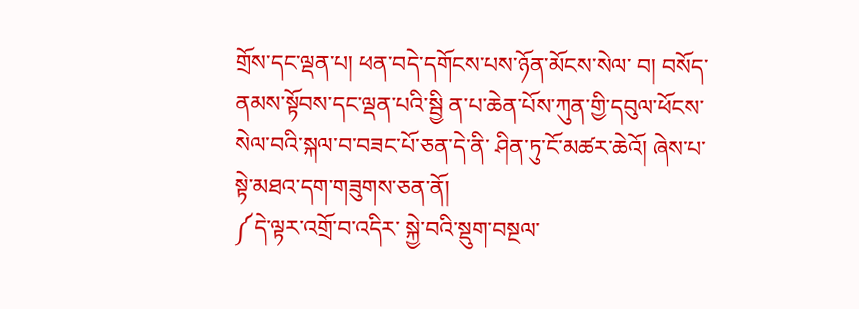གྲོས་དང་ལྡན་པ། ཕན་བདེ་དགོངས་པས་ཉོན་མོངས་སེལ་ བ། བསོད་ནམས་སྟོབས་དང་ལྡན་པའི་སྦྱི ན་པ་ཆེན་པོས་ཀུན་གྱི་དབུལ་ཕོངས་ སེལ་བའི་སྐལ་བ་བཟང་པོ་ཅན་དེ་ནི་ ཤིན་ཏུ་ངོ་མཚར་ཆེའོ། ཞེས་པ་སྟེ་མཐའ་དག་གཟུགས་ཅན་ནོ།
༼དེ་ལྟར་འགྲོ་བ་འདིར་ སྐྱེ་བའི་སྡུག་བསྔལ་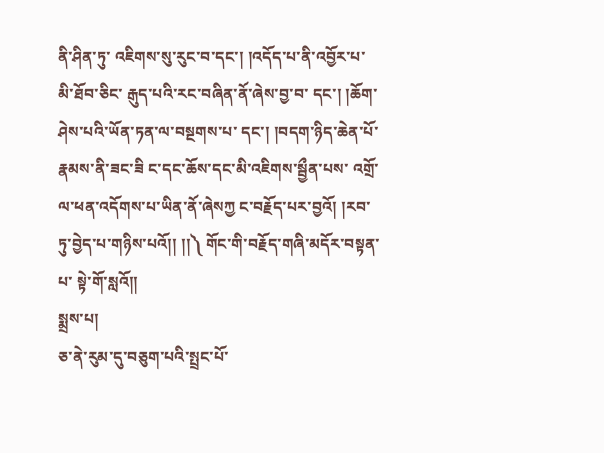ནི་ཤིན་ཏུ་ འཇིགས་སུ་རུང་བ་དང་། །འདོད་པ་ནི་འབྱོར་པ་མི་ཐོབ་ཅིང་ རྒུད་པའི་རང་བཞིན་ནོ་ཞེས་བྱ་བ་ དང་། །ཆོག་ཤེས་པའི་ཡོན་ཏན་ལ་བསྔགས་པ་ དང་། །བདག་ཉིད་ཆེན་པོ་རྣམས་ནི་ཟང་ཟི ང་དང་ཆོས་དང་མི་འཇིགས་སྦྱྀན་པས་ འགྲོ་ལ་ཕན་འདོགས་པ་ཡིན་ནོ་ཞེསཀྱ ང་བརྗོད་པར་བྱའོ། །རབ་ཏུ་བྱེད་པ་གཉིས་པའོ།། །།༽ གོང་གི་བརྗོད་གཞི་མདོར་བསྟན་པ་ སྟེ་གོ་སླའོ།།
སྨྲས་པ།
ཅ་ནེ་རུམ་དུ་བཅུག་པའི་སྤྲང་པོ་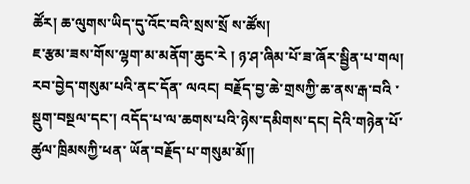ཚོར། ཆ་ལུགས་ཡིད་དུ་འོང་བའི་སྲས་སྲོ ས་ཚོས།
ཇ་རྩམ་ཟས་གོས་ལྷག་མ་མནོག་ཆུང་རེ ། ཉ་ཤ་ཞིམ་པོ་ཟ་ཞོར་སྦྱིན་པ་གལ།
རབ་བྱེད་གསུམ་པའི་ནང་དོན་ ལའང། བརྗོད་བྱ་ཆེ་གྲསཀྱི་ཆ་ནས་རྒ་བའི ་སྡུག་བསྔལ་དང་། འདོད་པ་ལ་ཆགས་པའི་ཉེས་དམིགས་དང། དེའི་གཉེན་པོ་ཚུལ་ཁྲིམསཀྱི་ཕན་ ཡོན་བརྗོད་པ་གསུམ་མོ།།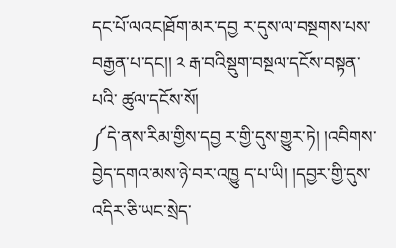དང་པོ་ལའང།ཐོག་མར་དབྱ ར་དུས་ལ་བསྔགས་པས་བརྒྱན་པ་དང།། ༢ རྒ་བའིསྡུག་བསྔལ་དངོས་བསྟན་པའི་ ཚུལ་དངོས་སོ།
༼དེ་ནས་རིམ་གྱིས་དབྱ ར་གྱི་དུས་གྱུར་ཏེ། །འབིགས་བྱེད་དགའ་མས་ཉེ་བར་འཁྱུ ད་པ་ཡི། །དབྱར་གྱི་དུས་འདིར་ཅི་ཡང་སྲེད་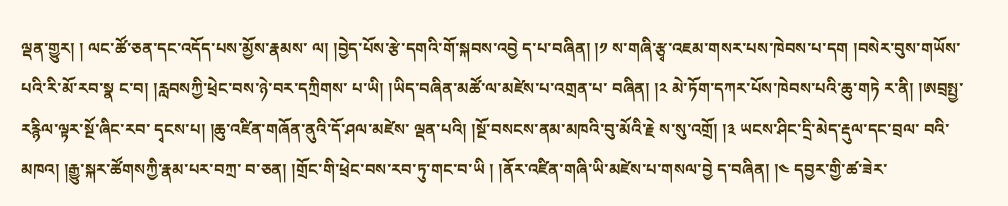ལྡན་གྱུར། ། ལང་ཚོ་ཅན་དང་འདོད་པས་མྱོས་རྣམས་ ལ། །བྱེད་པོས་རྩེ་དགའི་གོ་སྐབས་འབྱེ ད་པ་བཞིན། །༡ ས་གཞི་རྩྭ་འཇམ་གསར་པས་ཁེབས་པ་དག །བསེར་བུས་གཡོས་པའི་རི་མོ་རབ་སྣ ང་བ། །རླབསཀྱི་ཕྲེང་བས་ཉེ་བར་དཀྲིགས་ པ་ཡི། །ཡིད་བཞིན་མཚོ་ལ་མཛེས་པ་འགྲན་པ་ བཞིན། །༢ མེ་ཏོག་དཀར་པོས་ཁེབས་པའི་ཆུ་གཏེ ར་ནི། །ཨབྲསྤྱ་རརྙིལ་ལྟར་སྔོ་ཞིང་རབ་ དྭངས་པ། །ཆུ་འཛིན་གཞོན་ནུའི་དོ་ཤལ་མཛེས་ ལྡན་པའི། །སྔོ་བསངས་ནམ་མཁའི་བུ་མོའི་རྗེ ས་སུ་འགྲོ། །༣ ཡངས་ཤིང་དྲི་མེད་རྡུལ་དང་བྲལ་ བའི་མཁའ། །རྒྱུ་སྐར་ཚོགསཀྱི་རྣམ་པར་བཀྲ་ བ་ཅན། །གྲོང་གི་ཕྲེང་བས་རབ་ཏུ་གང་བ་ཡི ། །ནོར་འཛིན་གཞི་ཡི་མཛེས་པ་གསལ་བྱེ ད་བཞིན། །༤ དབྱར་གྱི་ཚ་ཟེར་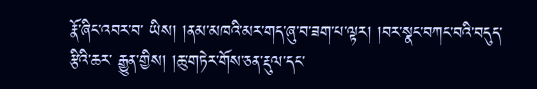རྣོ་ཞིང་འབར་བ་ ཡིས། །ནམ་མཁའི་མར་གད་ཞུ་བ་ཟག་པ་ལྟར། །བར་སྣང་བཀང་བའི་བདུད་རྩིའི་ཆར་ རྒྱུན་གྱིས། །ཆུ་གཏེར་གོས་ཅན་རྡུལ་དང་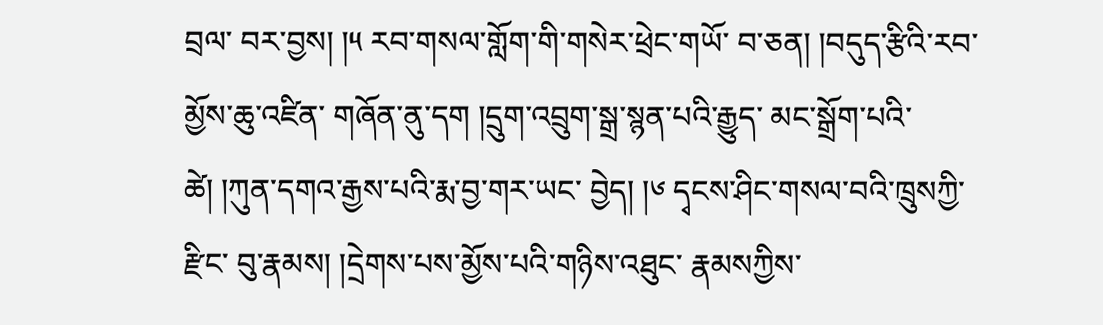བྲལ་ བར་བྱས། །༥ རབ་གསལ་གློག་གི་གསེར་ཕྲེང་གཡོ་ བ་ཅན། །བདུད་རྩིའི་རབ་མྱོས་ཆུ་འཛིན་ གཞོན་ནུ་དག །དྲུག་འབྲུག་སྒྲ་སྙན་པའི་རྒྱུད་ མང་སྒྲོག་པའི་ཚེ། །ཀུན་དགའ་རྒྱས་པའི་རྨ་བྱ་གར་ཡང་ བྱེད། །༦ དྭངས་ཤིང་གསལ་བའི་ཁྲུསཀྱི་རྫིང་ བུ་རྣམས། །དྲེགས་པས་མྱོས་པའི་གཉིས་འཐུང་ རྣམསཀྱིས་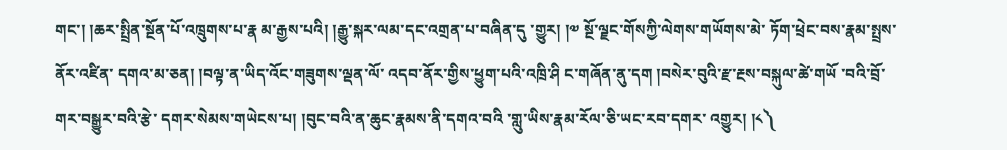གང་། །ཆར་སྤྲིན་སྔོན་པོ་འཁྲུགས་པ་རྣ མ་རྒྱས་པའི། །རྒྱུ་སྐར་ལམ་དང་འགྲན་པ་བཞིན་དུ ་གྱུར། །༧ སྔོ་ལྗང་གོསཀྱི་ལེགས་གཡོགས་མེ་ ཏོག་ཕྲེང་བས་རྣམ་སྤྲས་ནོར་འཛིན་ དགའ་མ་ཅན། །བལྟ་ན་ཡིད་འོང་གཟུགས་ལྡན་ལོ་ འདབ་ནོར་གྱིས་ཕྱུག་པའི་འཁྲི་ཤི ང་གཞོན་ནུ་དག །བསེར་བུའི་རྫ་རྔས་བསྐུལ་ཚེ་གཡོ ་བའི་བྲོ་གར་བསྒྱུར་བའི་རྩེ་ དགར་སེམས་གཡེངས་པ། །བུང་བའི་ན་ཆུང་རྣམས་ནི་དགའ་བའི ་གླུ་ཡིས་རྣམ་རོལ་ཅི་ཡང་རབ་དགར་ འགྱུར། །༨༽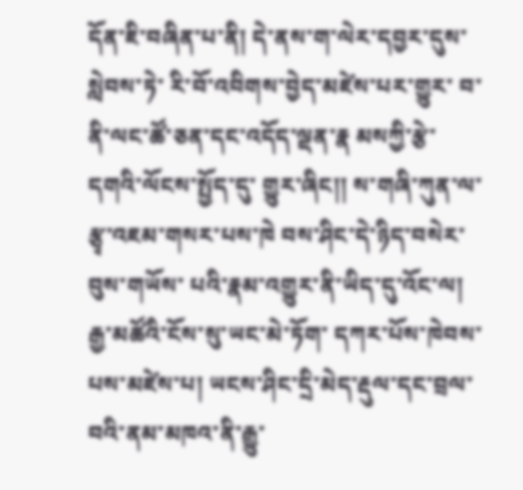དོན་ཇི་བཞིན་པ་ནི། དེ་ནས་ག་ལེར་དབྱར་དུས་སླེབས་ཏེ་ རི་བོ་འབིགས་བྱེད་མཛེས་པར་གྱུར་ བ་ནི་ལང་ཚོ་ཅན་དང་འདོད་ལྡན་རྣ མསཀྱི་རྩེ་དགའི་ལོངས་སྤྱོད་དུ་ གྱུར་ཞིང།། ས་གཞི་ཀུན་ལ་རྩྭ་འཇམ་གསར་པས་ཁེ བས་ཤིང་དེ་ཉིད་བསེར་བུས་གཡོས་ པའི་རྣམ་འགྱུར་ནི་ཡིད་དུ་འོང་ལ། རྒྱ་མཚོའི་ངོས་སུ་ཡང་མེ་ཏོག་ དཀར་པོས་ཁེབས་པས་མཛེས་པ། ཡངས་ཤིང་དྲི་མེད་རྡུལ་དང་བྲལ་ བའི་ནམ་མཁའ་ནི་རྒྱུ་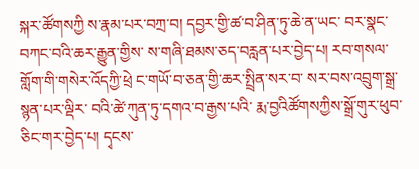སྐར་ཚོགསཀྱི ས་རྣམ་པར་བཀྲ་བ། དབྱར་གྱི་ཚ་བ་ཤིན་ཏུ་ཆེ་ན་ཡང་ བར་སྣང་བཀང་བའི་ཆར་རྒྱུན་གྱིས་ ས་གཞི་ཐམས་ཅད་བརླན་པར་བྱེད་པ། རབ་གསལ་གློག་གི་གསེར་འོདཀྱི་ཕྲེ ང་གཡོ་བ་ཅན་གྱི་ཆར་སྤྲིན་སར་བ་ སར་བས་འབྲུག་སྒྲ་སྙན་པར་ལྡིར་ བའི་ཚེ་ཀུན་ཏུ་དགའ་བ་རྒྱས་པའི་ རྨ་བྱའིཚོགསཀྱིས་སྒྲོ་གུར་ཕུབ་ ཅིང་གར་བྱེད་པ། དྭངས་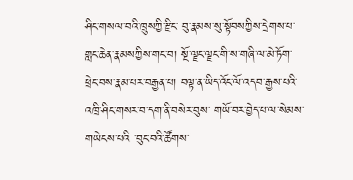ཤིང་གསལ་བའི་ཁྲུསཀྱི་རྫིང་ བུ་རྣམས་སུ་སྟོབསཀྱིས་དྲེགས་པ་ གླང་ཆེན་རྣམསཀྱིས་གང་བ། སྔོ་ལྗང་ལྗང་གི་ས་གཞི་ལ་མེ་ཏོག་ ཕྲེང་བས་རྣམ་པར་བརྒྱན་པ། བལྟ་ན་ཡིད་འོང་ལོ་འདབ་རྒྱས་པའི་ འཁྲི་ཤིང་གསར་བ་དག་ནི་བསེར་བུས་ གཡོ་བར་བྱེད་པ་ལ་སེམས་གཡེངས་པའི ་བུང་བའི་ཚོགས་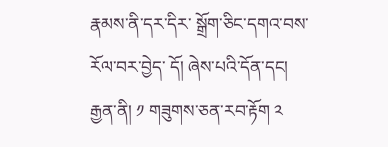རྣམས་ནི་དར་དིར་ སྒྲོག་ཅིང་དགའ་བས་རོལ་བར་བྱེད་ དོ། ཞེས་པའི་དོན་དང།
རྒྱན་ནི། ༡ གཟུགས་ཅན་རབ་རྟོག ༢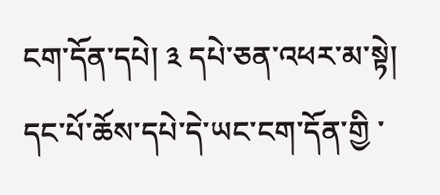ངག་དོན་དཔེ། ༣ དཔེ་ཅན་འཕར་མ་སྟེ། དང་པོ་ཆོས་དཔེ་དེ་ཡང་ངག་དོན་གྱི ་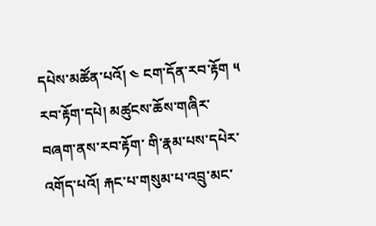དཔེས་མཚོན་པའོ། ༤ ངག་དོན་རབ་རྟོག ༥ རབ་རྟོག་དཔེ། མཚུངས་ཆོས་གཞིར་བཞག་ནས་རབ་རྟོག་ གི་རྣམ་པས་དཔེར་འགོད་པའོ། རྐང་པ་གསུམ་པ་འབྲུ་མང་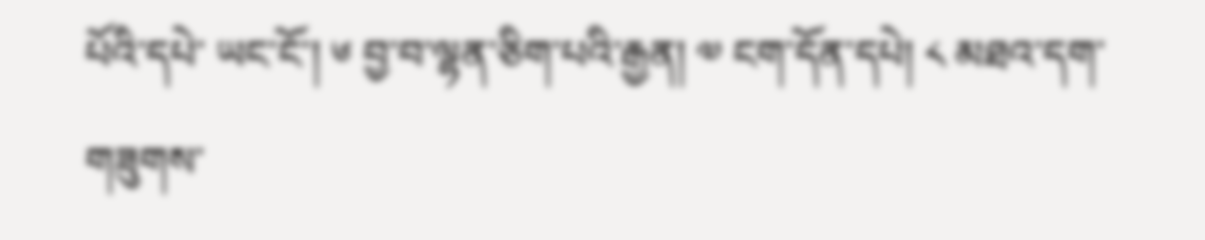པོའི་དཔེ་ ཡང་ངོ་། ༦ བྱ་བ་ལྷན་ཅིག་པའི་རྒྱན། ༧ ངག་དོན་དཔེ། ༨ མཐའ་དག་གཟུགས་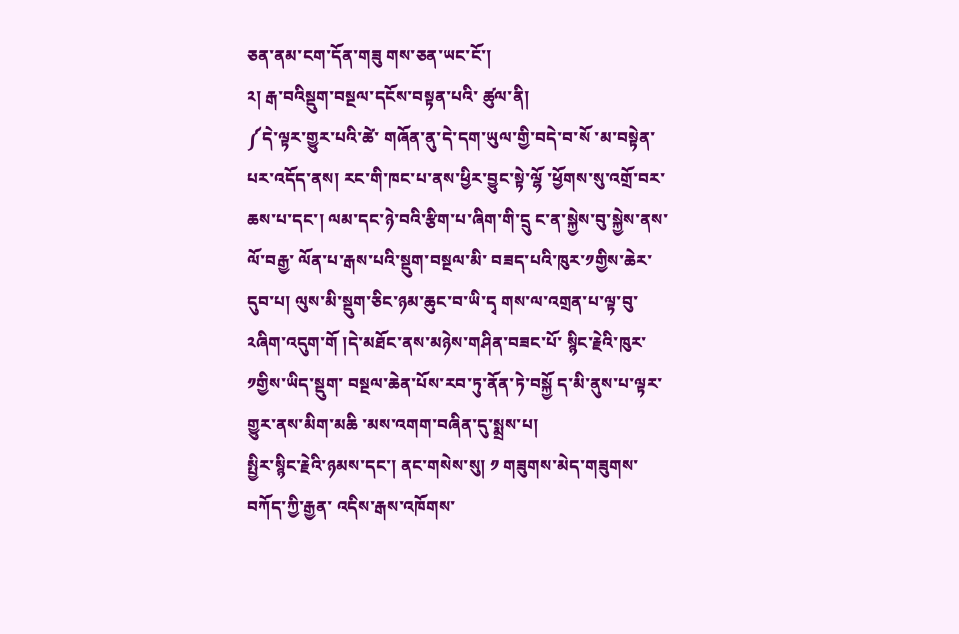ཅན་ནམ་ངག་དོན་གཟུ གས་ཅན་ཡང་ངོ་།
༢། རྒ་བའིསྡུག་བསྔལ་དངོས་བསྟན་པའི་ ཚུལ་ནི།
༼དེ་ལྟར་གྱུར་པའི་ཚེ་ གཞོན་ནུ་དེ་དག་ཡུལ་གྱི་བདེ་བ་སོ ་མ་བསྟེན་པར་འདོད་ནས། རང་གི་ཁང་པ་ནས་ཕྱིར་བྱུང་སྟེ་ལྷོ ་ཕྱོགས་སུ་འགྲོ་བར་ཆས་པ་དང་། ལམ་དང་ཉེ་བའི་རྩིག་པ་ཞིག་གི་དྲུ ང་ན་སྐྱེས་བུ་སྐྱེས་ནས་ལོ་བརྒྱ་ ལོན་པ་རྒས་པའི་སྡུག་བསྔལ་མི་ བཟད་པའི་ཁུར་༡གྱིས་ཆེར་དུབ་པ། ལུས་མི་སྡུག་ཅིང་ཉམ་ཆུང་བ་ཡི་དྭ གས་ལ་འགྲན་པ་ལྟ་བུ་༢ཞིག་འདུག་གོ །དེ་མཐོང་ནས་མཉེས་གཤིན་བཟང་པོ་ སྙིང་རྗེའི་ཁུར་༡གྱིས་ཡིད་སྡུག་ བསྔལ་ཆེན་པོས་རབ་ཏུ་ནོན་ཏེ་བསྐྱོ ད་མི་ནུས་པ་ལྟར་གྱུར་ནས་མིག་མཆི ་མས་འགག་བཞིན་དུ་སྨྲས་པ།
སྤྱིར་སྙིང་རྗེའི་ཉམས་དང་། ནང་གསེས་སུ། ༡ གཟུགས་མེད་གཟུགས་བཀོད་ཀྱི་རྒྱན་ འདིས་རྒས་འཁོགས་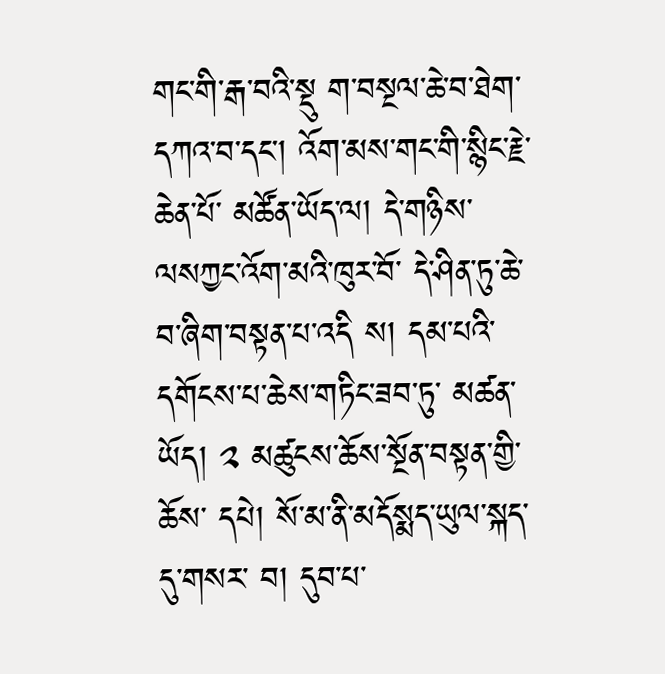གང་གི་རྒ་བའི་སྡུ ག་བསྔལ་ཆེ་བ་ཐེག་དཀའ་བ་དང་། འོག་མས་གང་གི་སྙིང་རྗེ་ཆེན་པོ་ མཚོན་ཡོད་ལ། དེ་གཉིས་ལསཀྱང་འོག་མའི་ཁུར་བོ་ དེ་ཤིན་ཏུ་ཆེ་བ་ཞིག་བསྟན་པ་འདི ས། དམ་པའི་དགོངས་པ་ཆེས་གཏིང་ཟབ་ཏུ་ མཚན་ཡོད། ༢ མཚུངས་ཆོས་སྔོན་བསྟན་གྱི་ཆོས་ དཔེ། སོ་མ་ནི་མདོསྨད་ཡུལ་སྐད་དུ་གསར་ བ། དུབ་པ་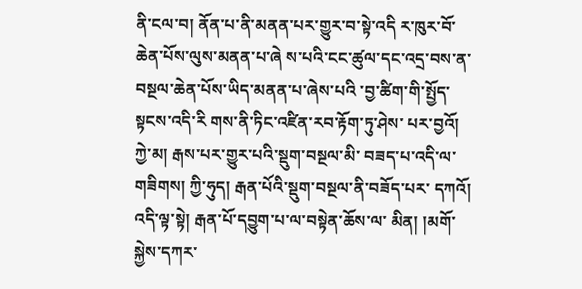ནི་ངལ་བ། ནོན་པ་ནི་མནན་པར་གྱུར་བ་སྟེ་འདི ར་ཁུར་བོ་ཆེན་པོས་ལུས་མནན་པ་ཞེ ས་པའི་ངང་ཚུལ་དང་འདྲ་བས་ན་ བསྔལ་ཆེན་པོས་ཡིད་མནན་པ་ཞེས་པའི ་བྱ་ཚིག་གི་སྤྱོད་སྟངས་འདི་རི གས་ནི་ཏིང་འཛིན་རབ་རྟོག་ཏུ་ཤེས་ པར་བྱའོ།
ཀྱེ་མ། རྒས་པར་གྱུར་པའི་སྡུག་བསྔལ་མི་ བཟད་པ་འདི་ལ་གཟིགས། ཀྱི་ཧུད། རྒན་པོའི་སྡུག་བསྔལ་ནི་བཟོད་པར་ དཀའོ། འདི་ལྟ་སྟེ། རྒན་པོ་དབྱུག་པ་ལ་བསྟེན་ཆོས་ལ་ མིན། །མགོ་སྐྱེས་དཀར་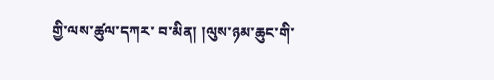གྱི་ལས་ཚུལ་དཀར་ བ་མིན། །ལུས་ཉམ་ཆུང་གི་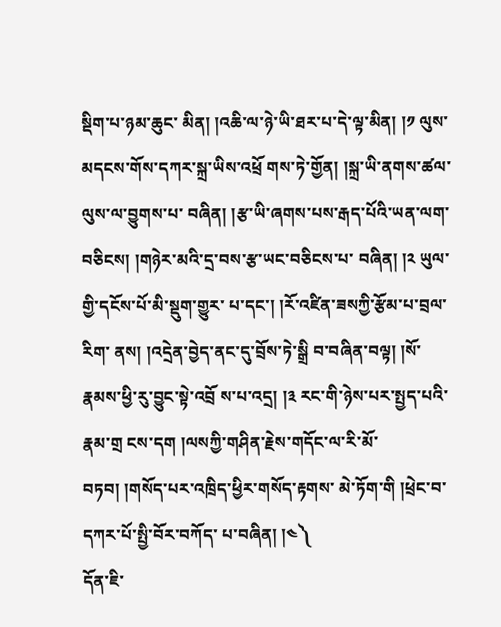སྡིག་པ་ཉམ་ཆུང་ མིན། །འཆི་ལ་ཉེ་ཡི་ཐར་པ་དེ་ལྟ་མིན། །༡ ལུས་མདངས་གོས་དཀར་སྐྲ་ཡིས་འཕྲོ གས་ཏེ་གྱོན། །སྐྲ་ཡི་ནགས་ཚལ་ལུས་ལ་བྱུགས་པ་ བཞིན། །རྩ་ཡི་ཞགས་པས་རྒད་པོའི་ཡན་ལག་ བཅིངས། །གཉེར་མའི་དྲ་བས་རྩ་ཡང་བཅིངས་པ་ བཞིན། །༢ ཡུལ་གྱི་དངོས་པོ་མི་སྡུག་གྱུར་ པ་དང་། །རོ་འཛིན་ཟསཀྱི་རྩོམ་པ་བྲལ་རིག་ ནས། །འདྲེན་བྱེད་ནང་དུ་བྲོས་ཏེ་སྒྲི བ་བཞིན་བལྟ། །སོ་རྣམས་ཕྱི་རུ་བྱུང་སྟེ་འབྲོ ས་པ་འདྲ། །༣ རང་གི་ཉེས་པར་སྤྱད་པའི་རྣམ་གྲ ངས་དག །ལསཀྱི་གཤིན་རྗེས་གདོང་ལ་རི་མོ་ བཏབ། །གསོད་པར་འཁྲིད་ཕྱིར་གསོད་རྟགས་ མེ་ཏོག་གི །ཕྲེང་བ་དཀར་པོ་སྤྱི་བོར་བཀོད་ པ་བཞིན། །༤༽
དོན་ཇི་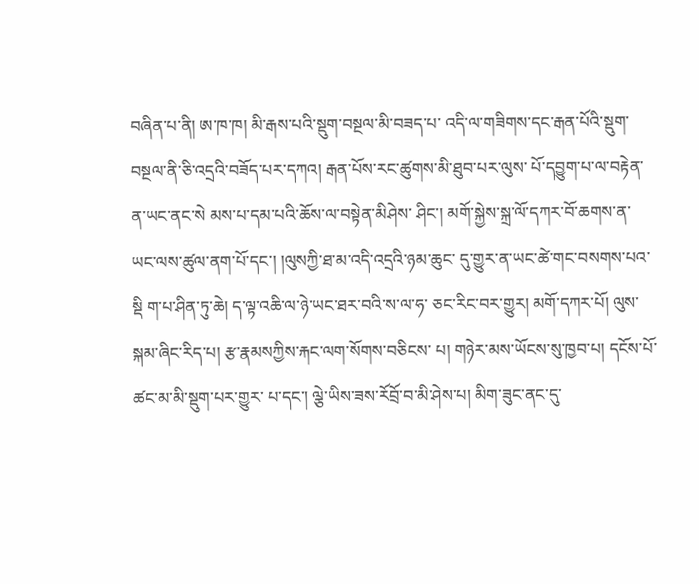བཞིན་པ་ནི། ཨ་ཁ་ཁ། མི་རྒས་པའི་སྡུག་བསྔལ་མི་བཟད་པ་ འདི་ལ་གཟིགས་དང་རྒན་པོའི་སྡུག་ བསྔལ་ནི་ཅི་འདྲའི་བཟོད་པར་དཀའ། རྒན་པོས་རང་ཚུགས་མི་ཐུབ་པར་ལུས་ པོ་དབྱུག་པ་ལ་བརྟེན་ན་ཡང་ནང་སེ མས་པ་དམ་པའི་ཆོས་ལ་བསྟེན་མིཤེས་ ཤིང་། མགོ་སྐྱེས་སྐྲ་ལོ་དཀར་བོ་ཆགས་ན་ ཡང་ལས་ཚུལ་ནག་པོ་དང་། །ལུསཀྱི་ཐ་མ་འདི་འདྲའི་ཉམ་ཆུང་ དུ་གྱུར་ན་ཡང་ཚེ་གང་བསགས་པའ་སྡི ག་པ་ཤིན་ཏུ་ཆེ། ད་ལྟ་འཆི་ལ་ཉེ་ཡང་ཐར་བའི་ས་ལ་ཧ་ ཅང་རིང་བར་གྱུར། མགོ་དཀར་པོ། ལུས་སྐམ་ཞིང་རིད་པ། རྩ་རྣམསཀྱིས་རྐང་ལག་སོགས་བཅིངས་ པ། གཉེར་མས་ཡོངས་སུ་ཁྱབ་པ། དངོས་པོ་ཚང་མ་མི་སྡུག་པར་གྱུར་ པ་དང་། ལྕེ་ཡིས་ཟས་རོབྲོ་བ་མི་ཤེས་པ། མིག་ཟུང་ནང་དུ་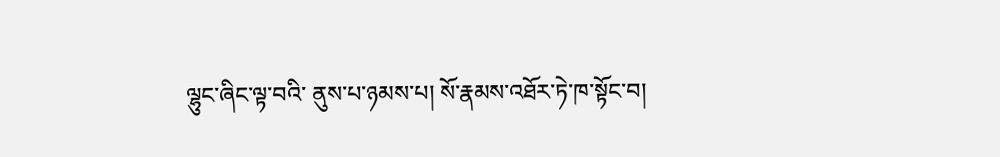ལྷུང་ཞིང་ལྟ་བའི་ ནུས་པ་ཉམས་པ། སོ་རྣམས་འཐོར་ཏེ་ཁ་སྟོང་བ།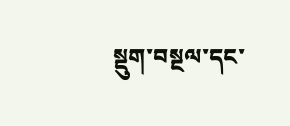སྡུག་བསྔལ་དང་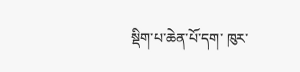སྡིག་པ་ཆེན་པོ་དག་ ཁུར་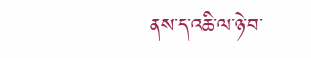ནས་ད་འཆི་ལ་ཉེ་བ་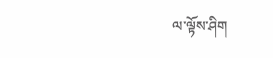ལ་ལྟོས་ཤིག